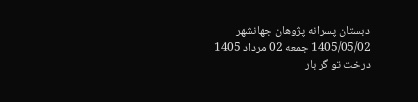دبستان پسرانه پژوهان جهانشهر
1405/05/02 جمعه 02 مرداد 1405
درخت تو گر بار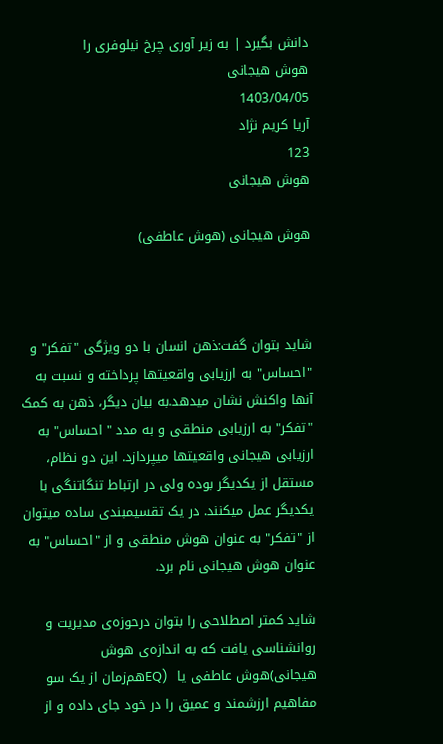دانش بگیرد | به زیر آوری چرخ نیلوفری را
هوش هیجانی
1403/04/05
آریا کریم نژاد
123
هوش هیجانی

هوش هیجانی (هوش عاطفی)



شاید بتوان گفت:ذهن انسان با دو ویژگی "تفکر" و "احساس" به ارزیابی واقعیتها پرداخته و نسبت به آنها واکنش نشان میدهد.به بیان دیگر، ذهن به کمک "تفکر" به ارزیابی منطقی و به مدد " احساس" به ارزیابی هیجانی واقعیتها میپردازد. این دو نظام، مستقل از یکدیگر بوده ولی در ارتباط تنگاتنگی با یکدیگر عمل میکنند. در یک تقسیمبندی ساده میتوان از "تفکر" به عنوان هوش منطقی و از "احساس" به عنوان هوش هیجانی نام برد.

شاید کمتر اصطلاحی را بتوان درحوزه‌ی مدیریت و روانشناسی یافت که به اندازه‌ی هوش هیجانی)هوش عاطفی یا  (EQهم‌زمان از یک سو مفاهیم ارزشمند و عمیق را در خود جای داده و از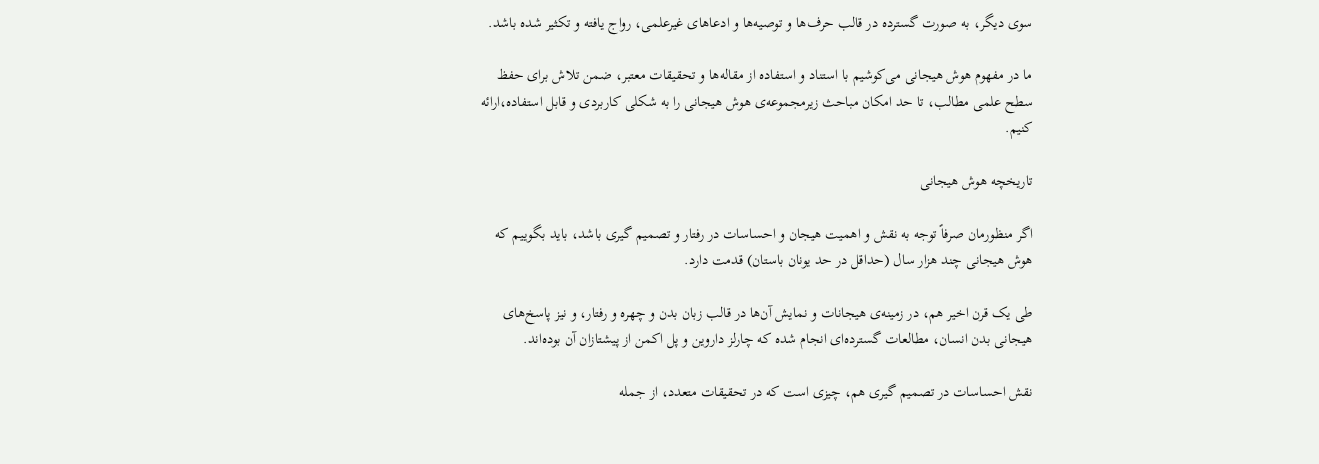سوی دیگر، به صورت گسترده در قالب حرف‌ها و توصیه‌ها و ادعاهای غیرعلمی، رواج یافته و تکثیر شده باشد.

ما در مفهوم هوش هیجانی می‌کوشیم با استناد و استفاده از مقاله‌ها و تحقیقات معتبر، ضمن تلاش برای حفظ سطح علمی مطالب، تا حد امکان مباحث زیرمجموعه‌ی هوش هیجانی را به شکلی کاربردی و قابل استفاده،ارائه کنیم.

تاریخچه هوش هیجانی

اگر منظورمان صرفاً توجه به نقش و اهمیت هیجان و احساسات در رفتار و تصمیم گیری باشد، باید بگوییم که هوش هیجانی چند هزار سال (حداقل در حد یونان باستان) قدمت دارد.

طی یک قرن اخیر هم، در زمینه‌ی هیجانات و نمایش آن‌ها در قالب زبان بدن و چهره و رفتار، و نیز پاسخ‌های هیجانی بدن انسان، مطالعات گسترده‌ای انجام شده که چارلز داروین و پل اکمن از پیشتازان آن بوده‌اند.

نقش احساسات در تصمیم گیری هم، چیزی است که در تحقیقات متعدد، از جمله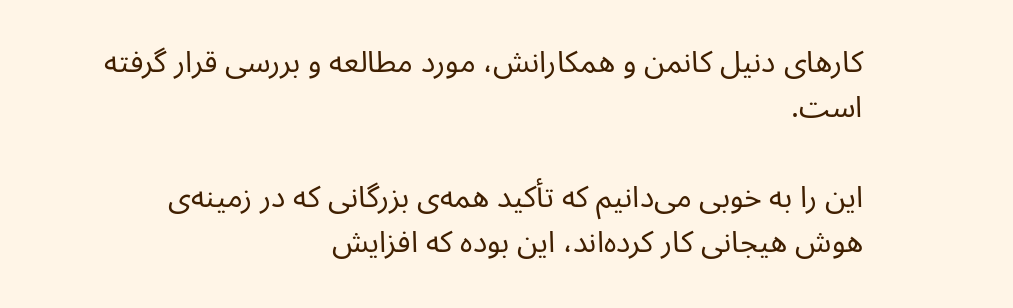کارهای دنیل کانمن و همکارانش، مورد مطالعه و بررسی قرار گرفته است.

این را به خوبی می‌دانیم که تأکید همه‌ی بزرگانی که در زمینه‌ی هوش هیجانی کار کرده‌اند، این بوده که افزایش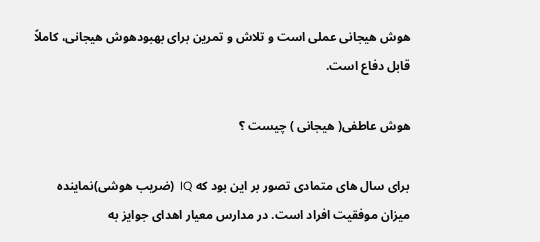هوش هیجانی عملی است و تلاش و تمرین برای بهبودهوش هیجانی، کاملاً قابل دفاع است.

هوش عاطفی‌( هیجانی ) چیست ؟

برای سال های متمادی تصور بر این بود که IQ  (ضریب هوشی)نماینده میزان موفقیت افراد است. در مدارس معیار اهدای جوایز به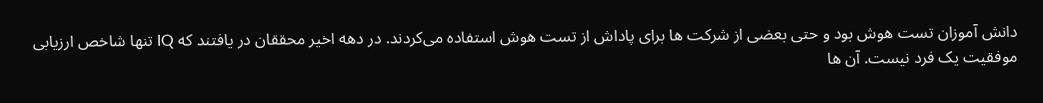دانش آموزان تست هوش بود و حتی بعضی از شرکت ها برای پاداش از تست هوش استفاده می‌کردند. در دهه اخیر محققان در یافتند که IQ تنها شاخص ارزیابی موفقیت یک فرد نیست. آن ها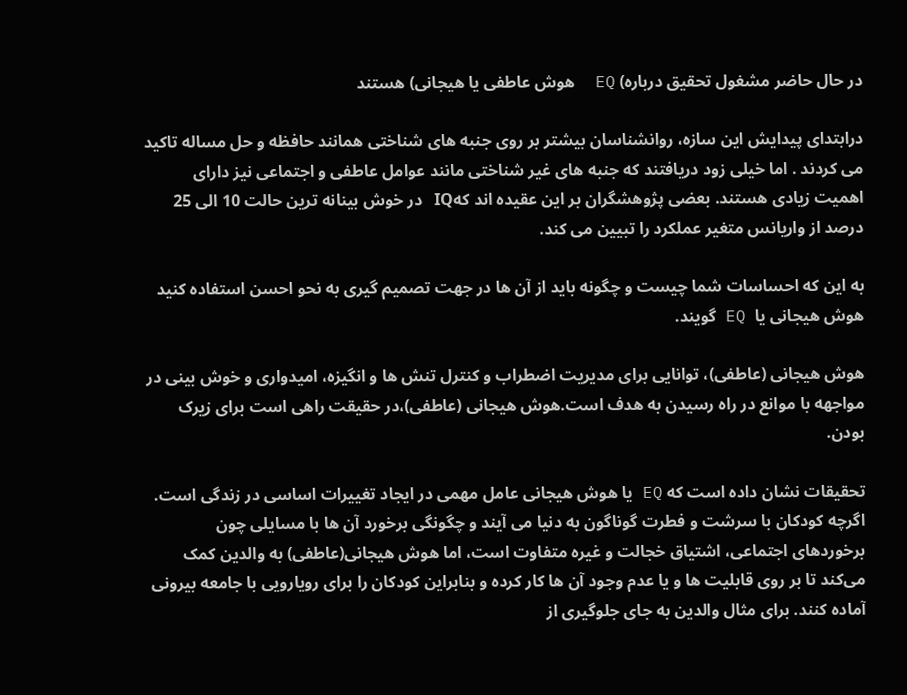در حال حاضر مشغول تحقیق درباره) EQ  هوش عاطفی یا هیجانی) هستند

درابتدای پیدایش این سازه، روانشناسان بیشتر بر روی جنبه های شناختی همانند حافظه و حل مساله تاکید می کردند . اما خیلی زود دریافتند که جنبه های غیر شناختی مانند عوامل عاطفی و اجتماعی نیز دارای اهمیت زیادی هستند. بعضی پژوهشگران بر این عقیده اند کهIQ   در خوش بینانه ترین حالت 10 الی 25 درصد از واریانس متغیر عملکرد را تبیین می کند.

به این که احساسات شما چیست و چگونه باید از آن ها در جهت تصمیم گیری به نحو احسن استفاده کنید هوش هیجانی یا  EQ گویند.

هوش هیجانی (عاطفی)، توانایی برای مدیریت اضطراب و کنترل تنش ها و انگیزه، امیدواری و خوش بینی در مواجهه با موانع در راه رسیدن به هدف است.هوش هیجانی (عاطفی)،در حقیقت راهی است برای زیرک بودن.

تحقیقات نشان داده است که EQ یا هوش هیجانی عامل مهمی در ایجاد تغییرات اساسی در زندگی است. اگرچه کودکان با سرشت و فطرت گوناگون به دنیا می آیند و چگونگی برخورد آن ها با مسایلی چون برخوردهای اجتماعی، اشتیاق ‌خجالت و غیره متفاوت است، اما هوش هیجانی(عاطفی) به والدین کمک می‌کند تا بر روی قابلیت ها و یا عدم وجود آن ها کار کرده و بنابراین کودکان را برای رویارویی با جامعه بیرونی آماده کنند. برای مثال والدین به جای جلوگیری از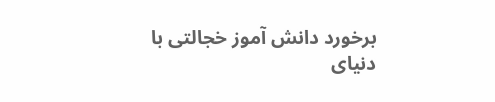برخورد دانش آموز خجالتی با دنیای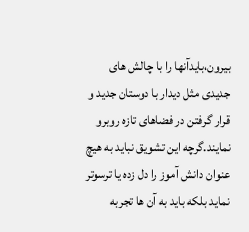بیرون،بایدآنها را با چالش های جدیدی مثل دیدار با دوستان جدید و قرار گرفتن در فضاهای تازه روبرو نمایند.گرچه این تشویق نباید به هیچ عنوان دانش آموز را دل زده یا ترسوتر نماید بلکه باید به آن ها تجربه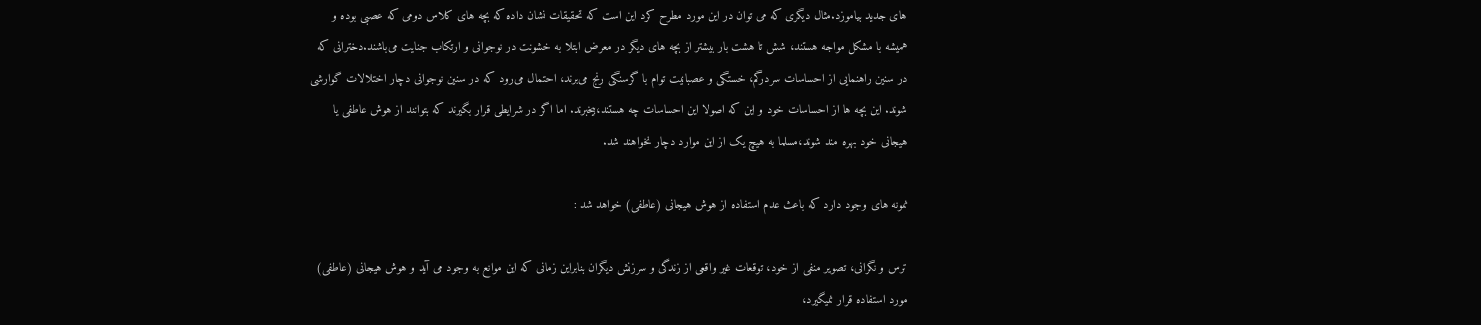های جدید بیاموزد.مثال دیگری که می توان در این مورد مطرح کرد این است که تحقیقات نشان داده که بچه های کلاس دومی که عصبی بوده و همیشه با مشکل مواجه هستند، شش تا هشت بار بیشتر از بچه های دیگر در معرض ابتلا به خشونت در نوجوانی و ارتکاب جنایت می‌باشند.دخترانی که در سنین راهنمایی از احساسات سردرگم، خستگی و عصبانیت توام با گرسنگی رنج می‌برند، احتمال می‌رود که در سنین نوجوانی دچار اختلالات گوارشی شوند. این بچه ها از احساسات خود و این که اصولا این احساسات چه هستند،بیخبرند. اما اگر در شرایطی قرار بگیرند که بتوانند از هوش عاطفی یا هیجانی خود بهره مند شوند،مسلما به هیچ یک از این موارد دچار نخواهند شد.

نمونه های وجود دارد که باعث عدم استفاده از هوش هیجانی (عاطفی) خواهد شد :

ترس و نگرانی، تصویر منفی از خود، توقعات غیر واقعی از زندگی و سرزنش دیگران بنابراین زمانی که این موانع به وجود می آید و هوش هیجانی (عاطفی) مورد استفاده قرار نمیگیرد،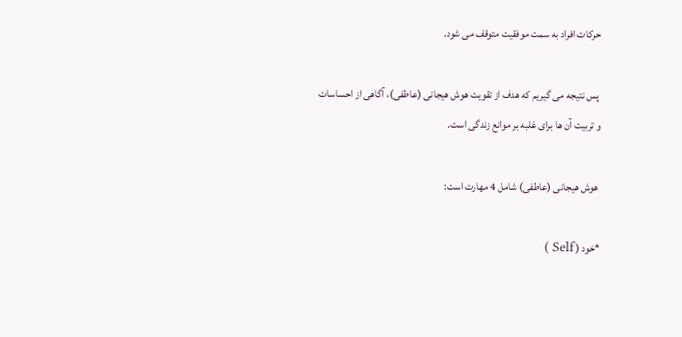حرکات افراد به سمت موفقیت متوقف می شود.

 پس نتیجه می گیریم که هدف از تقویت هوش هیجانی (عاطفی)، آگاهی از احساسات و تربیت آن ها برای غلبه بر موانع زندگی است.

 هوش هیجانی (عاطفی) شامل 4 مهارت است:

*خود ( Self )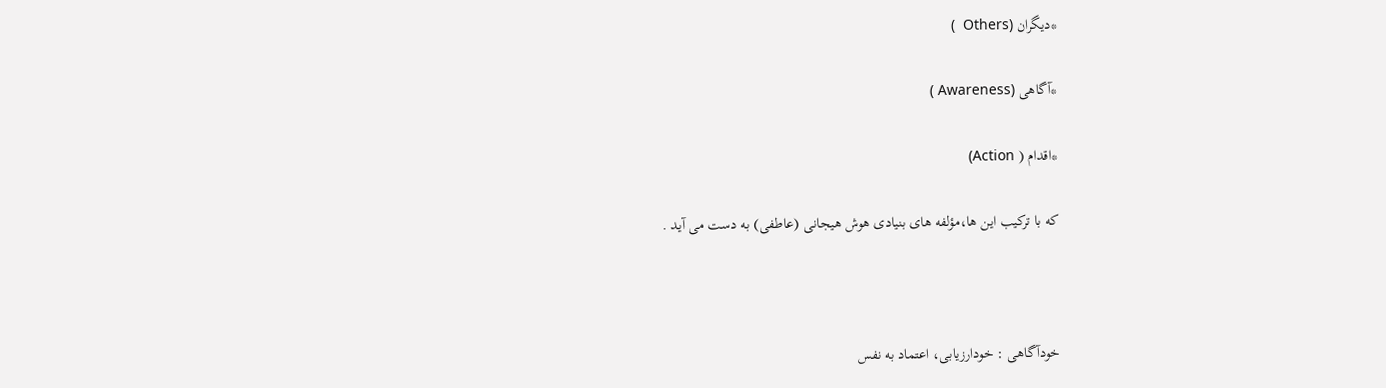*دیگران (Others  )

*آگاهی (Awareness )

*اقدام ( Action)

که با ترکیب این ها،مؤلفه های بنیادی هوش هیجانی (عاطفی) به دست می آید .



خودآگاهی : خودارزیابی، اعتماد به نفس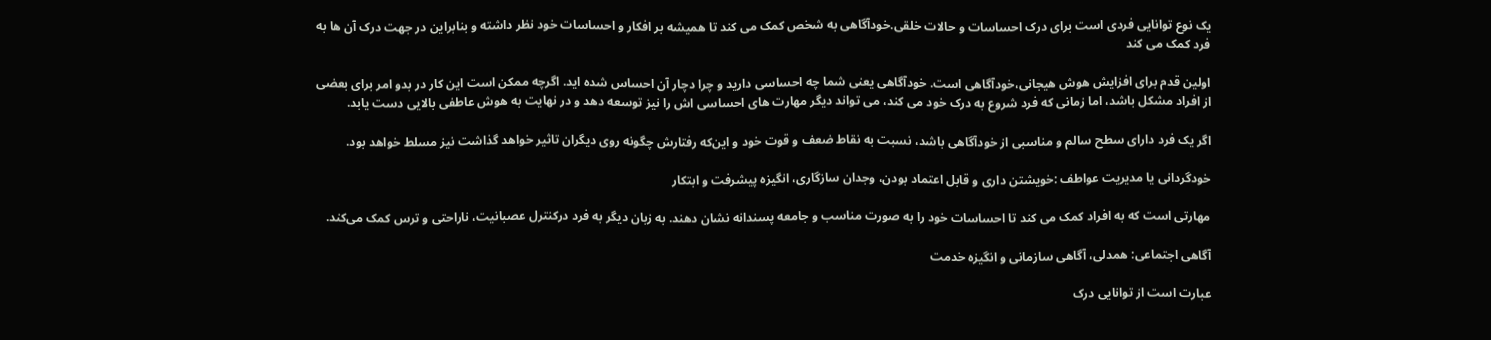یک نوع توانایی فردی است برای درک احساسات و حالات خلقی.خودآگاهی به شخص کمک می کند تا همیشه بر افکار و احساسات خود نظر داشته و بنابراین در جهت درک آن ها به فرد کمک می کند

اولین قدم برای افزایش هوش هیجانی،خودآگاهی است. خودآگاهی یعنی شما چه احساسی دارید و چرا دچار آن احساس شده اید. اگرچه ممکن است این کار در بدو امر برای بعضی از افراد مشکل باشد، اما زمانی که فرد شروع به درک خود می کند، می تواند دیگر مهارت های احساسی اش را نیز توسعه دهد و در نهایت به هوش عاطفی بالایی دست یابد.

اگر یک فرد دارای سطح سالم و مناسبی از خودآگاهی باشد، نسبت به نقاط ضعف و قوت خود و این‌که رفتارش چگونه روی دیگران تاثیر خواهد گذاشت نیز مسلط خواهد بود.

خودگردانی یا مدیریت عواطف :خویشتن داری و قابل اعتماد بودن، وجدان سازگاری، انگیزه پیشرفت و ابتکار

مهارتی است که به افراد کمک می کند تا احساسات خود را به صورت مناسب و جامعه پسندانه نشان دهند. به زبان دیگر به فرد درکنترل عصبانیت، ناراحتی و ترس کمک می‌کند.

آگاهی اجتماعی: همدلی، ‌آگاهی سازمانی و انگیزه خدمت

عبارت است از توانایی درک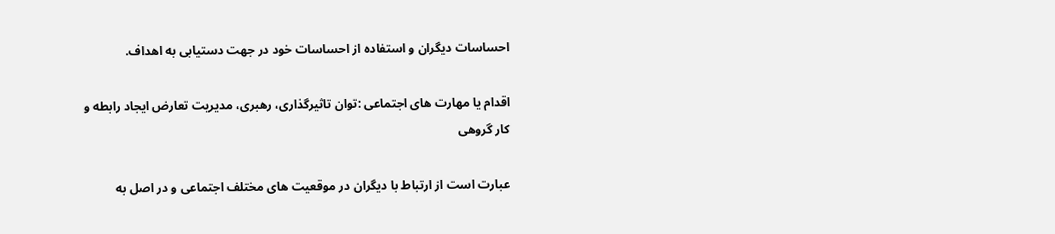احساسات دیگران و استفاده از احساسات خود در جهت دستیابی به اهداف.

اقدام یا مهارت های اجتماعی :توان تاثیرگذاری، رهبری، مدیریت تعارض ایجاد رابطه و کار گروهی

عبارت است از ارتباط با دیگران در موقعیت های مختلف اجتماعی و در اصل به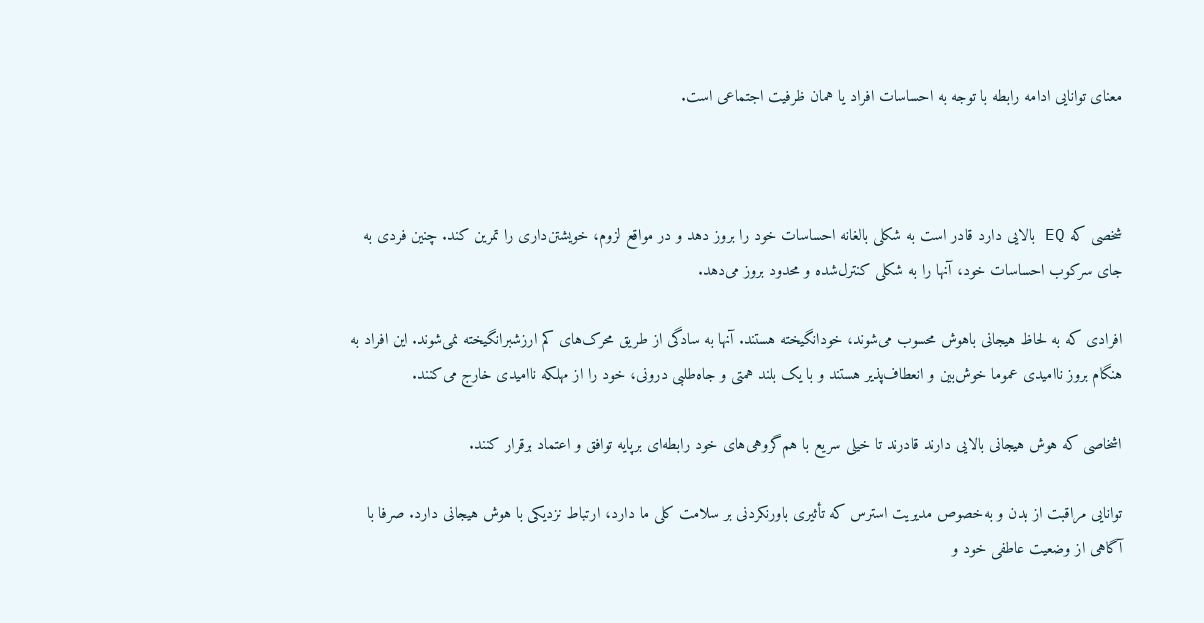معنای توانایی ادامه رابطه با توجه به احساسات افراد یا همان ظرفیت اجتماعی است.



شخصی که EQ بالایی دارد قادر است به شکلی بالغانه احساسات خود را بروز دهد و در مواقع لزوم، خویشتن‌داری را تمرین کند. چنین فردی به جای سرکوب احساسات خود، آنها را به شکلی کنترل‌شده و محدود بروز می‌دهد.

افرادی که به لحاظ هیجانی باهوش محسوب می‌شوند، خودانگیخته هستند. آنها به سادگی از طریق محرک‌های کم ارزشبرانگیخته نمی‌شوند. این افراد به هنگام بروز ناامیدی عموما خوش‌بین و انعطاف‌پذیر هستند و با یک بلند همتی و جاه‌طلبی درونی، خود را از مهلکه ناامیدی خارج می‌کنند.

اشخاصی که هوش هیجانی بالایی دارند قادرند تا خیلی سریع با هم‌گروهی‌های خود رابطه‌ای برپایه توافق و اعتماد برقرار کنند.

توانایی مراقبت از بدن و به‌خصوص مدیریت استرس که تأثیری باورنکردنی‌ بر سلامت کلی ما دارد، ارتباط نزدیکی با هوش هیجانی دارد. صرفا با آگاهی از وضعیت عاطفی خود و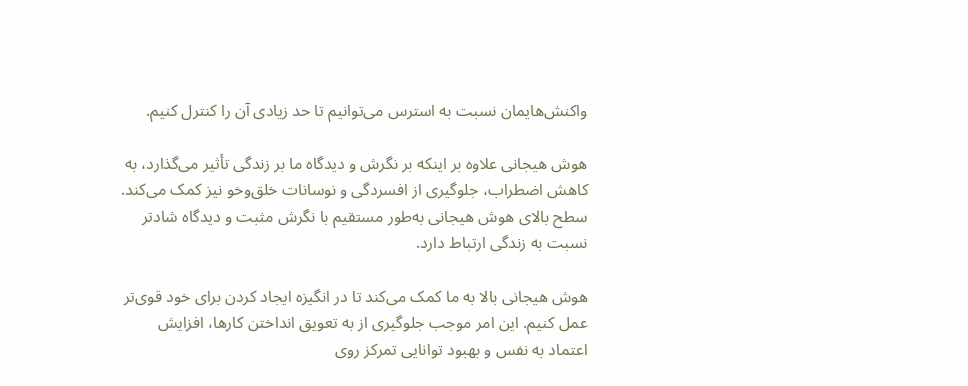واکنش‌هایمان نسبت به استرس می‌توانیم تا حد زیادی آن را کنترل کنیم.

هوش هیجانی علاوه بر اینکه بر نگرش و دیدگاه ما بر زندگی تأثیر می‌گذارد، به کاهش اضطراب، جلوگیری از افسردگی و نوسانات خلق‌وخو نیز کمک می‌کند. سطح بالای هوش هیجانی به‌طور مستقیم با نگرش مثبت و دیدگاه شادتر نسبت به زندگی ارتباط دارد.

هوش هیجانی بالا به ما کمک می‌کند تا در انگیزه ایجاد کردن برای خود قوی‌تر عمل کنیم. این امر موجب جلوگیری از به تعویق انداختن کارها، افزایش اعتماد‌ به‌ نفس و بهبود توانایی‌ تمرکز روی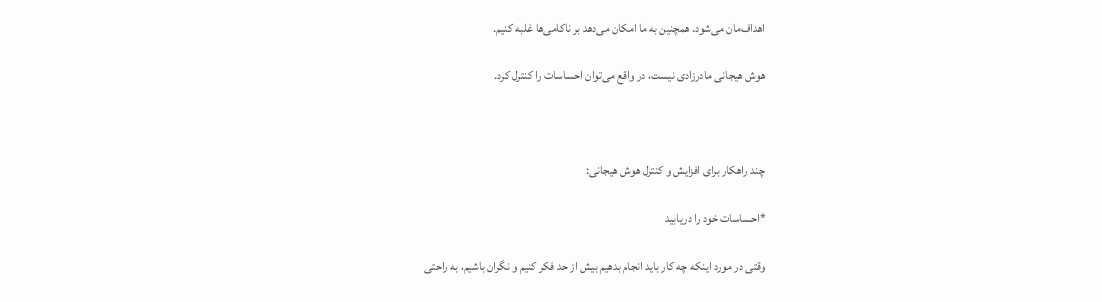اهداف‌مان می‌شود. همچنین به ما امکان می‌دهد بر ناکامی‌ها غلبه کنیم.

هوش هیجانی مادرزادی نیست، در واقع می‌توان احساسات را کنترل کرد.



چند راهکار برای افزایش و کنترل هوش هیجانی:

*احساسات خود را دریابید

وقتی در مورد اینکه چه کار باید انجام بدهیم بیش از حد فکر کنیم و نگران باشیم، به راحتی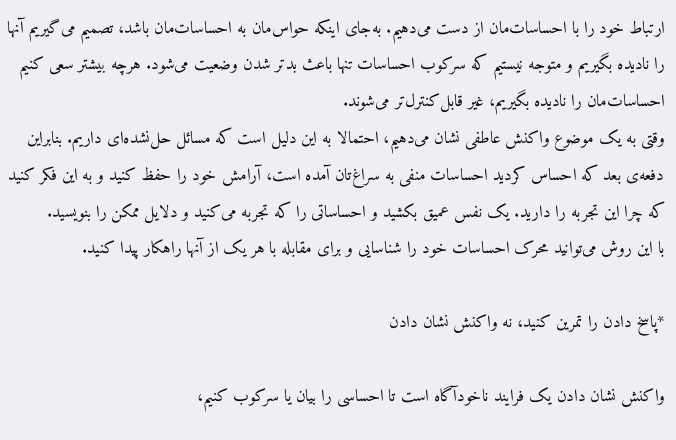ارتباط خود را با احساسات‌مان از دست می‌دهیم. به‌جای اینکه حواس‌مان به احساسات‌مان باشد، تصمیم می‌گیریم آنها را نادیده بگیریم و متوجه نیستیم که سرکوب احساسات تنها باعث بدتر شدن وضعیت می‌شود. هرچه بیشتر سعی کنیم احساسات‌مان را نادیده بگیریم، غیر قابل‌کنترل‌تر می‌شوند.
وقتی به یک موضوع واکنش عاطفی نشان می‌دهیم، احتمالا به این دلیل است که مسائل حل‌نشده‌ای داریم. بنابراین دفعه‌ی بعد که احساس کردید احساسات منفی به سراغ‌تان آمده است، آرامش خود را حفظ کنید و به این فکر کنید که چرا این تجربه را دارید. یک نفس عمیق بکشید و احساساتی را که تجربه می‌کنید و دلایل ممکن را بنویسید.
با این روش می‌توانید محرک احساسات خود را شناسایی و برای مقابله با هر یک از آنها راهکار پیدا کنید.

*پاسخ دادن را تمرین کنید، نه واکنش نشان دادن

واکنش نشان دادن یک فرایند ناخودآگاه است تا احساسی را بیان یا سرکوب کنیم،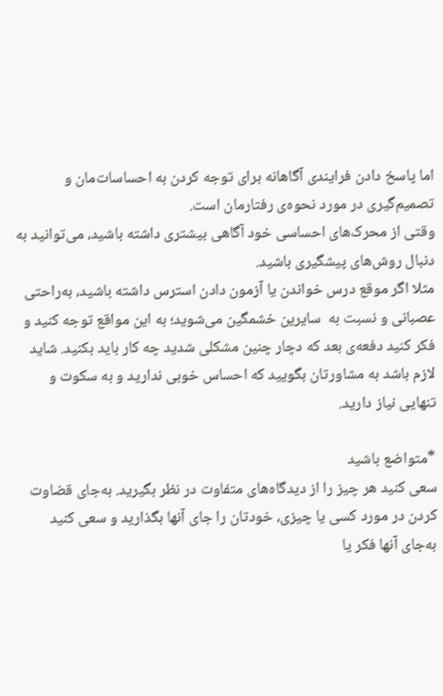اما پاسخ دادن فرایندی آگاهانه برای توجه کردن به احساسات‌مان و تصمیم‌گیری در مورد نحوه‌ی رفتارمان است.
وقتی از محرک‌های احساسی خود آگاهی بیشتری داشته باشید، می‌توانید به دنبال روش‌های پیشگیری باشید.
مثلا اگر موقع درس خواندن یا آزمون دادن استرس داشته باشید، به‌راحتی عصبانی و نسبت به  سایرین خشمگین می‌شوید؛ به این مواقع توجه کنید و فکر کنید دفعه‌ی بعد که دچار چنین مشکلی شدید چه کار باید بکنید. شاید لازم باشد به مشاورتان بگویید که احساس خوبی ندارید و به سکوت و تنهایی نیاز دارید.

*متواضع باشید
سعی کنید هر چیز را از دیدگاه‌های متفاوت در نظر بگیرید. به‌جای قضاوت کردن در مورد کسی یا چیزی، خودتان را جای آنها بگذارید و سعی کنید به‌جای آنها فکر یا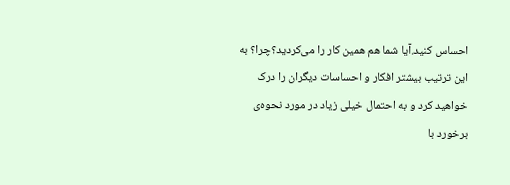احساس کنید.آیا شما هم همین کار را می‌کردید؟چرا؟ به این ترتیب بیشتر افکار و احساسات دیگران را درک خواهید کرد و به احتمال خیلی زیاد در مورد نحوه‌ی برخورد با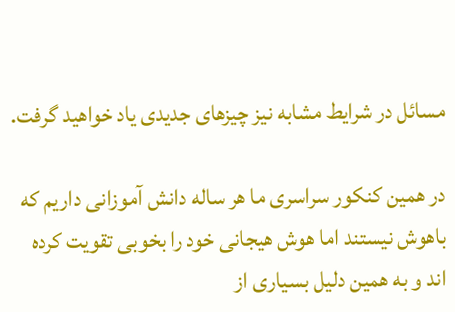مسائل در شرایط مشابه نیز چیزهای جدیدی یاد خواهید گرفت.

در همین کنکور سراسری ما هر ساله دانش آموزانی داریم که باهوش نیستند اما هوش هیجانی خود را بخوبی تقویت کرده اند و به همین دلیل بسیاری از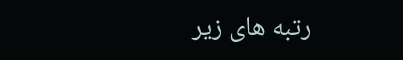رتبه های زیر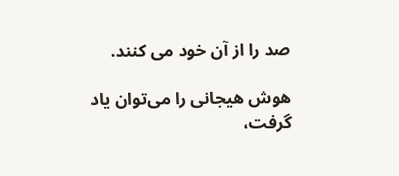صد را از آن خود می کنند.

هوش هیجانی را می‌توان یاد گرفت،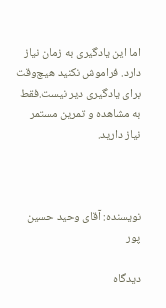اما این یادگیری به زمان نیاز دارد. فراموش نکنید هیچ‌وقت برای یادگیری دیر نیست.فقط به مشاهده و تمرین مستمر نیاز دارید.



نویسنده: آقای وحید حسین پور

دیدگاه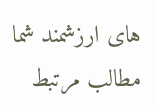های ارزشمند شما
مطالب مرتبط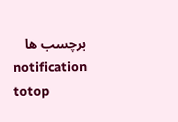برچسب ها
notification totop